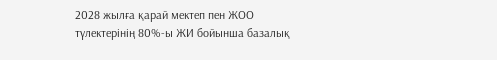2028 жылға қарай мектеп пен ЖОО түлектерінің 80%-ы ЖИ бойынша базалық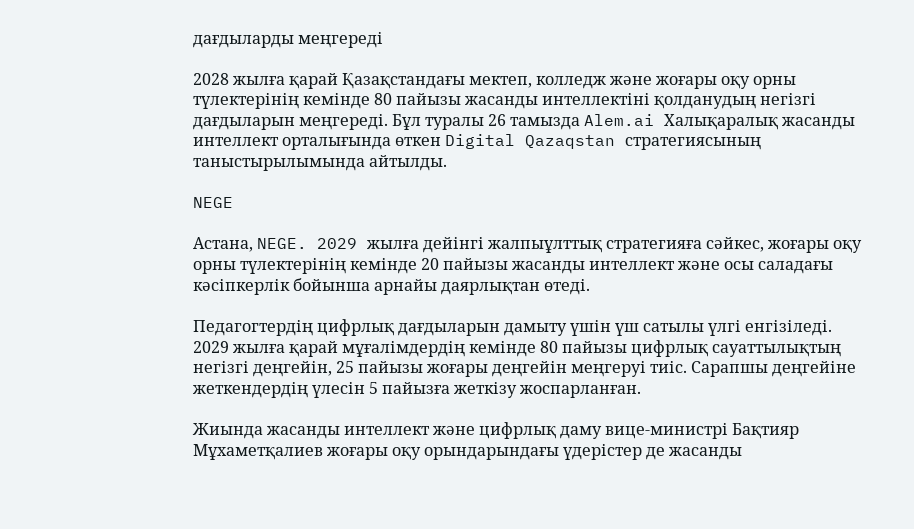дағдыларды меңгереді

2028 жылға қарай Қазақстандағы мектеп, колледж және жоғары оқу орны түлектерінің кемінде 80 пайызы жасанды интеллектіні қолданудың негізгі дағдыларын меңгереді. Бұл туралы 26 тамызда Alem.ai Халықаралық жасанды интеллект орталығында өткен Digital Qazaqstan стратегиясының таныстырылымында айтылды.

NEGE

Астана, NEGE. 2029 жылға дейінгі жалпыұлттық стратегияға сәйкес, жоғары оқу орны түлектерінің кемінде 20 пайызы жасанды интеллект және осы саладағы кәсіпкерлік бойынша арнайы даярлықтан өтеді.

Педагогтердің цифрлық дағдыларын дамыту үшін үш сатылы үлгі енгізіледі. 2029 жылға қарай мұғалімдердің кемінде 80 пайызы цифрлық сауаттылықтың негізгі деңгейін, 25 пайызы жоғары деңгейін меңгеруі тиіс. Сарапшы деңгейіне жеткендердің үлесін 5 пайызға жеткізу жоспарланған.

Жиында жасанды интеллект және цифрлық даму вице-министрі Бақтияр Мұхаметқалиев жоғары оқу орындарындағы үдерістер де жасанды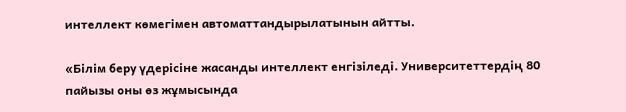интеллект көмегімен автоматтандырылатынын айтты.

«Білім беру үдерісіне жасанды интеллект енгізіледі. Университеттердің 80 пайызы оны өз жұмысында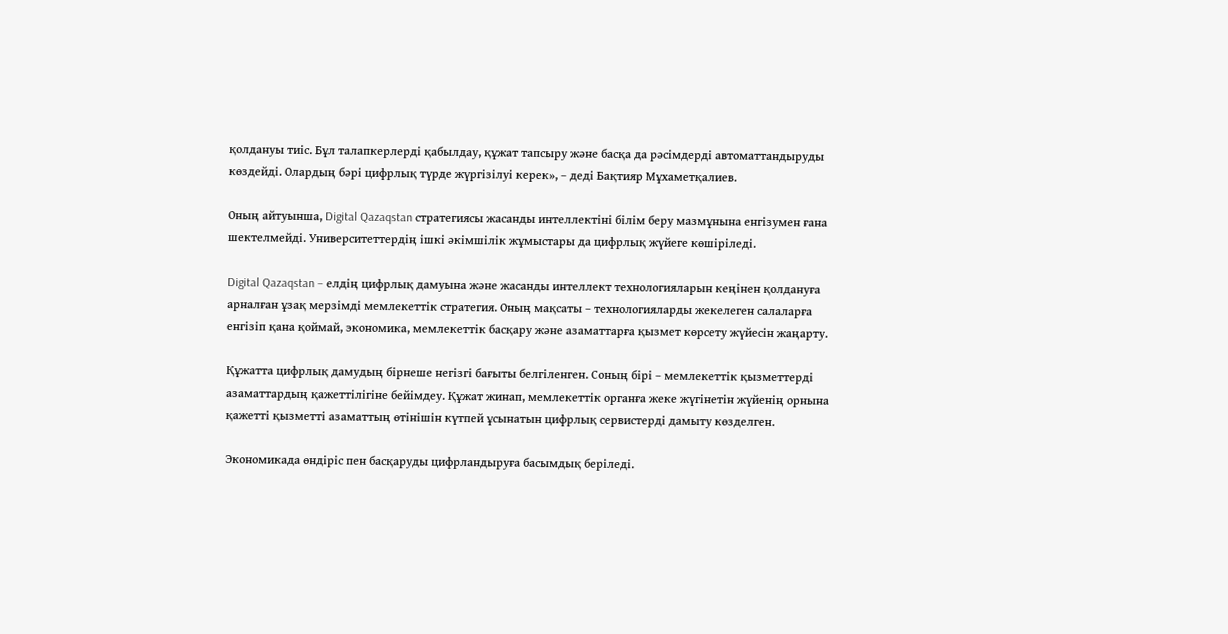қолдануы тиіс. Бұл талапкерлерді қабылдау, құжат тапсыру және басқа да рәсімдерді автоматтандыруды көздейді. Олардың бәрі цифрлық түрде жүргізілуі керек», – деді Бақтияр Мұхаметқалиев.

Оның айтуынша, Digital Qazaqstan стратегиясы жасанды интеллектіні білім беру мазмұнына енгізумен ғана шектелмейді. Университеттердің ішкі әкімшілік жұмыстары да цифрлық жүйеге көшіріледі.

Digital Qazaqstan – елдің цифрлық дамуына және жасанды интеллект технологияларын кеңінен қолдануға арналған ұзақ мерзімді мемлекеттік стратегия. Оның мақсаты – технологияларды жекелеген салаларға енгізіп қана қоймай, экономика, мемлекеттік басқару және азаматтарға қызмет көрсету жүйесін жаңарту.

Құжатта цифрлық дамудың бірнеше негізгі бағыты белгіленген. Соның бірі – мемлекеттік қызметтерді азаматтардың қажеттілігіне бейімдеу. Құжат жинап, мемлекеттік органға жеке жүгінетін жүйенің орнына қажетті қызметті азаматтың өтінішін күтпей ұсынатын цифрлық сервистерді дамыту көзделген.

Экономикада өндіріс пен басқаруды цифрландыруға басымдық беріледі.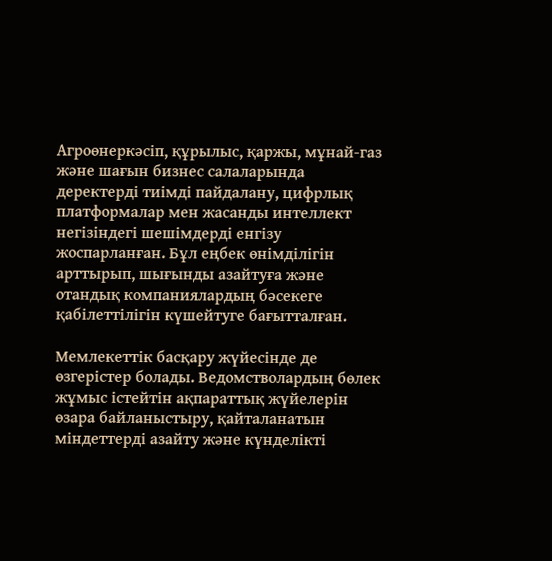Агроөнеркәсіп, құрылыс, қаржы, мұнай-газ және шағын бизнес салаларында деректерді тиімді пайдалану, цифрлық платформалар мен жасанды интеллект негізіндегі шешімдерді енгізу жоспарланған. Бұл еңбек өнімділігін арттырып, шығынды азайтуға және отандық компаниялардың бәсекеге қабілеттілігін күшейтуге бағытталған.

Мемлекеттік басқару жүйесінде де өзгерістер болады. Ведомстволардың бөлек жұмыс істейтін ақпараттық жүйелерін өзара байланыстыру, қайталанатын міндеттерді азайту және күнделікті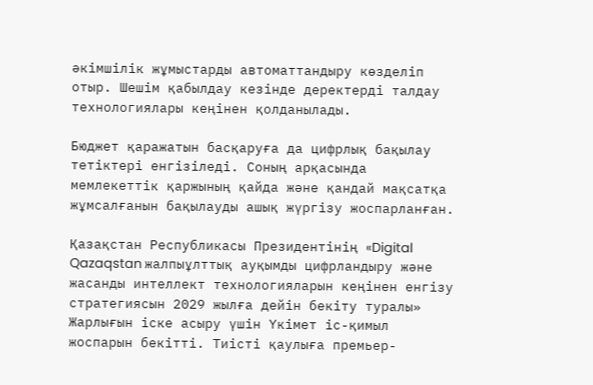әкімшілік жұмыстарды автоматтандыру көзделіп отыр. Шешім қабылдау кезінде деректерді талдау технологиялары кеңінен қолданылады.

Бюджет қаражатын басқаруға да цифрлық бақылау тетіктері енгізіледі. Соның арқасында мемлекеттік қаржының қайда және қандай мақсатқа жұмсалғанын бақылауды ашық жүргізу жоспарланған.

Қазақстан Республикасы Президентінің «Digital Qazaqstan жалпыұлттық ауқымды цифрландыру және жасанды интеллект технологияларын кеңінен енгізу стратегиясын 2029 жылға дейін бекіту туралы» Жарлығын іске асыру үшін Үкімет іс-қимыл жоспарын бекітті. Тиісті қаулыға премьер-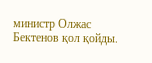министр Олжас Бектенов қол қойды.